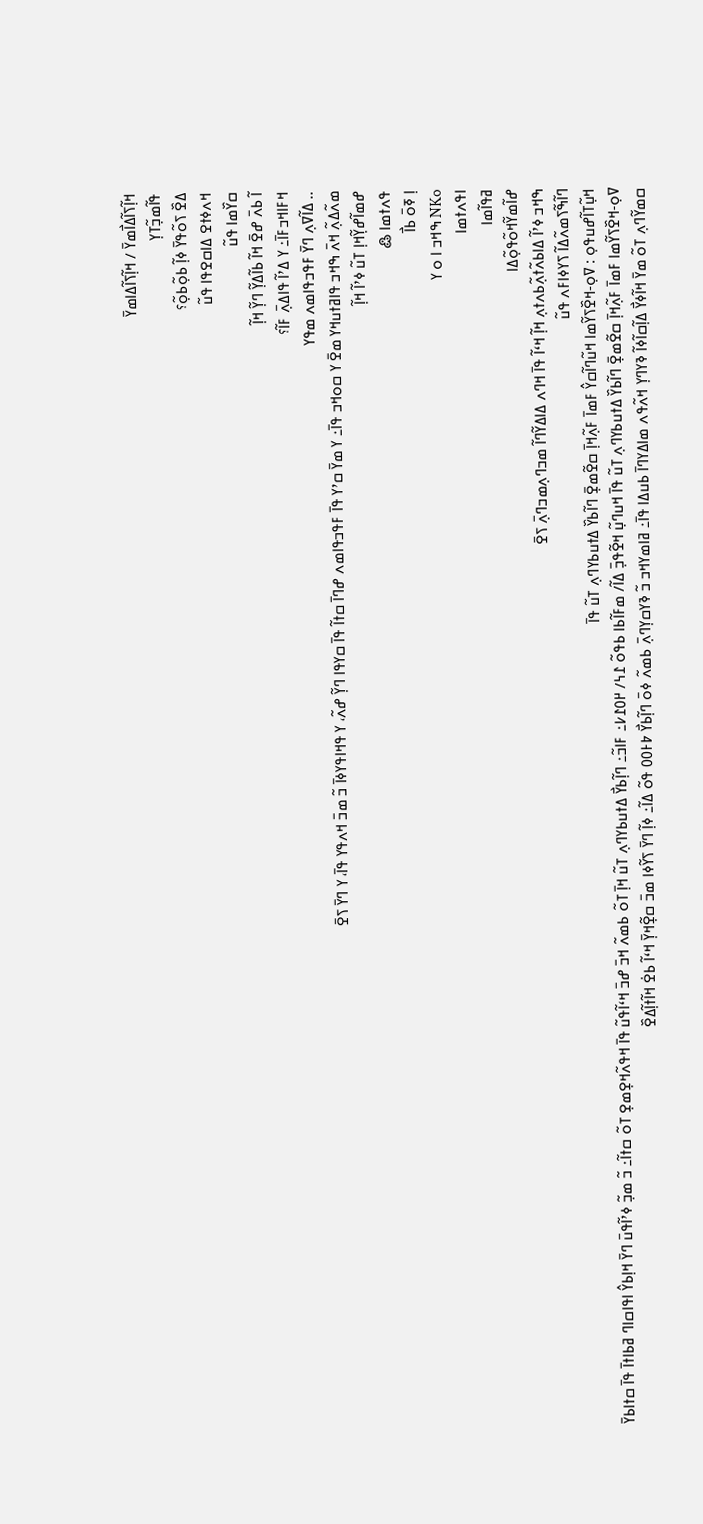ߞߊ߲߬ߖߊ߬ߡߊ߯ߘߌ߫ / ߞߊ߲߬ߖߊ߬ߡߊߘߌ߫
ߟߊ߬ߘߏ߲߬ߠߌ߲
ߡߐ߰ ߖߋ߬ߟߌ߫ ߦߊ߲߬ ߕߋ߲߬ߕߋ߲߬؟
ߞߍߦߙߐ ߡߊߛߐߟߊ ߟߎ߬
ߛߌ߰ߘߊ ߟߎ߬
ߊ߬ ߕߍ߫ ߝߐ߫ ߞߊ߬ ߕߊ߬ߡߌ߲߬ ߣߌ߲߬ ߞߊ߲߬
ߞߓߊߞߏߓߊ߫߸ ߌ ߡߴߊ߬ ߟߊߡߍ߲߫ ߓߊ߬؟
.. ߡߊ߬ߜߍ߲ ߣߌ߫ ߓߟߏߟߊߘߍ ߘߟߌ
ߘߍ߬ߡߍ߲߬ ߞߍ߫ ߒߞߏ ߟߊߥߙߎߞߌ ߘߐ߫ ߌ ߛߋߞߏ ߟߊ߫߸ ߌ ߘߌ߫ ߛߴߌ ߟߊ߫ ߓߟߏߟߊߘߍ ߝߣߊ߫ ߛߙߊ߬ ߟߊ߫ ߛߌߟߊ ߣߌ߲߬ ߝߍ߬، ߌ ߟߞߊߟߌߦߊ߫ ߏ߬ ߘߏ߫ ߞߍߟߌ ߟߊ߫، ߌ ߣߌ߫ ߖߐ߫
ߝߘߊ߬ߝߌ߲߬ߞߊ߲ ߠߎ߬ ߦߴߊ߬ ߞߊ߲߬
ߟߍߙߘߊ ߷
ߊ߲ ߧߋ߫ ߕߊ߯
NKo ߒߞߏ ߊ ߋ ߌ
ߊߟߍߙߘߊ
ߥߟߊ߬ߘߊ
ߝߊ߬ߘߌ߬ߞߋ߬ߟߋ߲߬ߡߊ
ߒߞߏ ߦߴߊ߬ ߡߊߕߍ߬ߙߍ߲߬ߕߍߙߍ߲ ߞߊ߲߬ ߞߵߊ߬ ߟߊ߫ ߞߣߍ ߡߊߡߌ߬ߣߊ߬ ߘߏߣߍ߲ߘߏߣߍ߲߫ ߖߐ߫
ߣߊ߬ߒ߬ߖߘߍ߬ߡߊ߬ ߖߌߦߊߓߍ ߟߎ߬
ߞߎ߲߬ߠߊ߬ߝߎߟߋ߲ : ߜߋ߲-ߞߐ߰ߖߌ߬ߘߊ ߞߎ߬ߣߊ߬ߛߌ߮ ߓߘߊ߫ ߓߍ߲߬ߞߊ߲߫ ߛߐ߬ߘߐ߲߫ ߣߊ߬ߕߌ߰ ߡߙߎߕߌߣߍ߲ ߠߎ߬ ߟߊ߫
ߜߋ߲-ߞߐ߰ߖߌ߬ߘߊ ߓߘߊ߫ ߓߍ߲߬ߞߊ߲߫ ߛߐ߬ߘߐ߲߫ ߣߊ߬ߕߌ߰ ߡߙߎߕߌߣߍ߲ ߠߎ߬ ߟߊ߫ ߞߎߣߎ߲߬ ߞߐ߬ߟߏ߲߫ ߡߊ߬/ ߘߓߊ߬ߕߊ ߕߟߋ߬ ߁߆/ ߂߀߁߇߸ ߓߊߏ߬߸ ߣߊ߲߬ߕߌ߯ ߡߙߎߕߌߣߍ߲ ߠߎ߬ ߞߊ߲߫ ߠߋ߬ ߕߘߍ߬ ߞߏ߫ ߝߏ߫ ߞߵߊ߬ߟߎ߬ ߟߊ߫ ߞߟߍ߬ߞߐ߲ߘߐ߲ ߠߋ߬ ߛߙߊ߬߸ ߏ߬ ߘߏ߲߬ ߦߴߊ߬ߟߎ߫ ߣߌ߫ ߞߊ߲ߕߌ߮ ߊߟߊߛߊߣ ߥߕߊߙߊ߫ ߟߊ߫ ߛߙߊߕߌ߫ ߛߘߌ߬ߣߍ߲ ߠߋ߬ ߘߌ߫ ߞߊ߬ߦߌ߯ ߡߊ߲߬ߛߊ߬ߦߊ߬ ߢߌߣߌ߲ ߞߍ߬ߟߍ ߘߊߡߌߣߊ߫ ߕߎߡߊ ߟߊ߫߸ ߥߊߘߌߞߏ ߏ߬ ߢߌߛߌ߲ߣߍ߲߫ ߕߘߍ߬ ߦߋ߫ ߣߊ߲߬ߕߌ߯ ߈߅߀߀ ߟߋ߬ ߡߊ߬߸ ߦߊ߲߬ ߣߌ߫ ߖߌ߬ߦߊ ߘߏ߫ ߛߐ߲߬ߞߌ߲߫ ߞߵߊ߬ ߕߐ߭ ߞߊ߬ߙߊ߲߬ߡߐ߰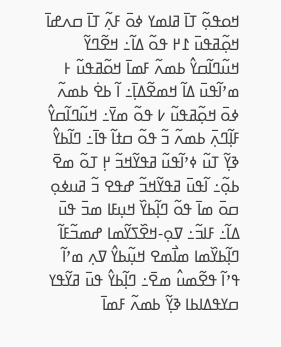ߞߋߟߋ߲߬ ߠߊ߫ ߥߊߘߌ ߦߋ߫ ߓߍ߲߬ ߠߊ߫ ߛߍߝߊ߫ ߞߋ߲߬ߥߟߎ߫ ߁߂ ߟߋ߬ ߡߊ߬߸ ߞߐ߬ߣߌ߬ ߞߎ߬ߣߊ߬ߛߌ߮ ߕߘߍ߬ ߓߘߊ߫ ߞߋ߬ߥߟߎ߬ ߅ ߘߴߊ߬ߟߎ߫ ߡߊ߬ ߞߘߐ߬ߡߊ߲߫߸ ߊ߬ ߕߐ߭ ߕߘߍ߬ ߦߋ߫ ߞߋ߲߬ߥߟߎ߬ ߇ ߟߋ߬ ߘߌ߫߸ ߞߎ߬ߣߊ߬ߛߌ߮ ߓߊ߲߬ߣߍ߲߫ ߕߘߍ߬ ߏ߬ ߟߋ߬ ߛߙߊ߬ ߟߊ߫߸ ߣߊ߬ߕߌ߮ ߢߌ߲߬ ߠߎ߬ ߦߴߊ߬ߟߎ߬ ߥߟߌ߬ߞߏ߬ ߂߲ ߠߋ߬ ߘߐ߫ ߕߋ߲߬߸ ߊ߬ߟߎ߫ ߥߟߌ߬ߞߏ߬ ߝߟߐ ߏ߬ ߥߎߦߋ߲ ߛߋ߫ ߘߊ߫ ߟߋ߬ ߣߊ߲߬ߕߌ߰ ߞߎ߲ߓߊ ߘߏ߫ ߟߎ߫ ߡߊ߬߸ ߓߊߏ߬߸ ߜߋ߲-ߞߐ߰ߖߌ߬ߘߊ ߝߘߏ߬ߓߊ߬ ߣߊ߲߬ߕߌ߰ߘߊ ߘߊ߯ߘߐ ߞߎ߲߬ߕߌ߮ ߜߍ߲ ߘߴߊ߬ ߟߴߊ߬ ߟߐ߬ߘߎ߮ ߘߐ߫߸ ߣߊ߲߬ߕߌ߮ ߟߎ߫ ߥߌ߬ߟߌ ߛߌߟߡߊߕߊ ߢߌ߲߬ ߕߘߍ߬ ߓߘߊ߫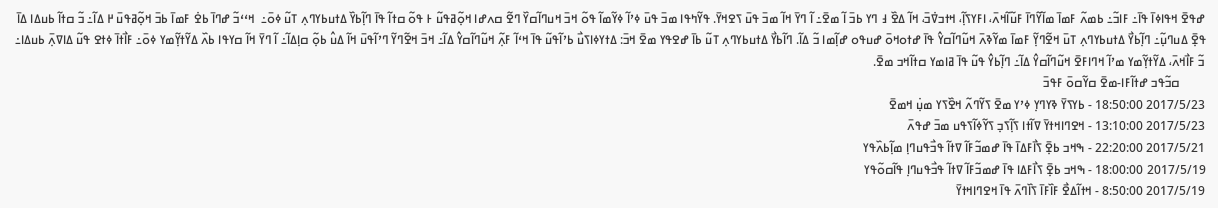ߝߟߐ߫ ߞߟߊߦߊ߫ ߟߊ߫߸ ߓߊߏ߬߸ ߕߘߍ߬ ߓߘߊ߫ ߘߊ߬ߌ߬ߣߊ߫ ߓߎ߬ߊ߬ߞߍ߫، ߊߓߌߖߊ߲߬، ߞߙߏߜ߭ߏ߫، ߞߊ߬ ߡߐ߰ ߃ ߣߌ ߕߏ߫ ߊ߬ ߘߐ߫߸ ߊ߬ ߣߌ߫ ߞߊ߬ ߘߏ߫ ߟߎ߫ ߖߐߞߌ߫. ߟߌ߬ߤߟߊ ߘߏ߫ ߟߎ߫ ߦߴߊ߬ ߦߌ߬ߘߊ߬ ߟߋ߬ ߞߏ߫ ߞߎߣߊ߬ߛߌ߰ ߣߐ߬ ߛߍߝߊ ߞߋ߲߬ߥߟߎ߬ ߅ ߟߋ߬ ߛߙߊ߬ ߟߊ߫ ߣߊ߲߬ߕߌ߰ ߡߙߎߕߌߣߍ߲ ߠߎ߬ ߦߋ߫߸  ߞߵߵߏ߬ ߝߣߊ߫ ߕߐ߭ ߓߘߊ߫ ߕߏ߫ ߞߋ߲߬ߥߟߎ߫ ߂ ߡߊ߬߸ ߏ߬ ߛߙߊ߬ ߕߎߡߊ ߡߊ߫ ߟߐ߲߫ ߡߎߣߎ߲߬߸ ߣߊ߲߬ߕߌ߯ ߡߙߎߕߌߣߍ߲ ߠߎ߫ ߞߐ߬ߣߌ߲߬ ߓߘߊ߫ ߘߌ߬ߢߍ߫ ߞߎ߬ߣߊ߬ߛߌ߮ ߟߊ߫ ߝߙߋߞߋ߫ ߝߎߟߋ ߝߊ߲߬ߘߊ ߏ߬ ߡߊ߬. ߣߊ߬ߕߌ߯ ߡߙߎߕߌߣߍ߲ ߠߎ߬ ߕߊ߫ ߝߐߟߌ ߘߐ߫ ߞߏ߫: ߡߙߌߦߊߖߎ߯ ߕߴߊ߬ߟߎ߬ ߟߊ߫ ߞߵߊ߬ ߓߍ߲߬ ߞߎ߬ߣߊ߬ߛߌ߮ ߡߊ߬߸ ߞߏ߫ ߞߐ߬ߣߌ߬ ߣߴߊ߬ߟߎ߫ ߞߊ߬ ߡߎ߮ ߕߋ߲߬ ߛߊ߲ߡߊ߬߸ ߊ߬ ߣߌ߫ ߞߊ߬ ߛߌߟߊ ߕߍ߰ ߡߌ߬ߙߌ߲߬ߘߌ ߦߋ߫߸ ߓߊ߯ߙߊ߫ ߦߙߐ ߟߎ߬ ߡߊߜߍ߲߫ ߕߎߡߊ߸ ߏ߬ ߓߊ߯ߞߍ߫، ߡߌ߬ߙߌ߲߬ߘߌ ߘߴߊ߬ ߞߣߊߓߐ߫ ߞߎ߬ߣߊ߬ߛߌ߮ ߡߊ߬߸ ߣߊ߲߬ߕߌ߮ ߟߎ߬ ߟߊ߫ ߥߊߘߌ ߛߙߊ߬ߞߏ ߘߐ߫.
        ߛߏ߬ߟߏ ߝߙߊ߬ߓߊ-ߘߐ߫ ߛߌ߬ߛߋ߫ ߓߟߏ߫
2017/5/23 18:50:00 - ߕߌߖߌ߫ ߢߌߣߌ߲ ߦߴߌ ߘߐ߫ ߖߌ߬ߣߍ߬ ߞߐ߰ߖߌ ߘߎ߲߭ ߞߘߐ߫
2017/5/23 13:10:00 - ߞߐߣߊߞߙߌ߫ ߜߊ߬ߙߊ ߖߊ߲߬ߖߏ߲ ߖߌ߬ߦߊ߬ߖߟߎ ߘߏ߫ ߝߟߍ߫
2017/5/21 22:20:00 - ߒߞߏ ߕߐ߲߫ ߖߊ߯ߓߡߊ߫ ߟߊ߫ ߝߘߏ߬ߓߊ߬ ߜߙߊ߬ ߟߏ߯ߟߎߣߊ߲ ߘߊ߲߬ߕߍ߰ߟߌ
2017/5/19 18:00:00 - ߒߞߏ ߕߐ߲߫ ߖߊ߯ߓߡߊ ߟߊ߫ ߝߘߏ߬ߓߊ߬ ߜߙߊ߬ ߟߏ߯ߟߎߣߊ߲ ߟߊ߬ߛߋ߬ߟߌ
2017/5/19 8:50:00 - ߞߙߊ߬ߡߐ߯ ߓߊ߰ߓߊ߫ ߖߊ߰ߣߍ߫ ߟߊ߫ ߞߐߣߊߞߙߌ߫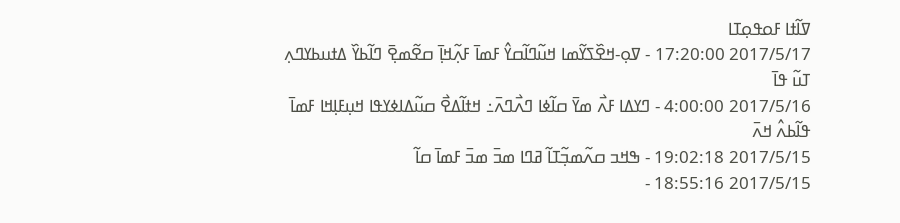ߜߊ߬ߙߊ ߓߋߟߋ߲ߠߊ
2017/5/17 17:20:00 - ߜߋ߲-ߞߐ߰ߖߌ߬ߘߊ ߞߎ߬ߣߊ߬ߛߌ߮ ߓߘߊ߫ ߓߍ߲߬ߞߊ߲߫ ߛߐ߬ߘߐ߲߫ ߣߊ߬ߕߌ߰ ߡߙߎߕߌߣߍ߲ ߠߎ߬ ߟߊ߫
2017/5/16 4:00:00 - ߣߌߡߊ ߓߍ߯ ߘߌ߫ ߛߊ߬ߦߊ ߣߍ߯ߣߍ߫߸ ߞߙߊ߬ߡߐ߯ ߛߎ߬ߡߊߦߌߟߊ ߞߎ߲ߓߊ߲ߞߊ ߓߘߊ߫ ߟߊ߬ߕߍ߮ ߞߍ߫
2017/5/15 19:02:18 - ߒߞߏ ߛߍ߬ߘߏ߲߬ߠߊ߬ ߥߣߊ ߘߏ߫ ߘߏ߫ ߓߘߊ߫ ߛߊ߬
2017/5/15 18:55:16 -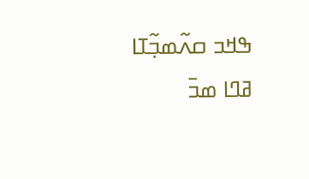ߒߞߏ ߛߍ߬ߘߏ߲߬ߠߊ ߥߣߊ ߘߏ߫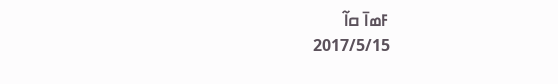ߓߘߊ߫ ߛߊ߬
2017/5/15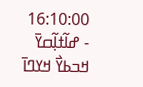16:10:00 - ߝߊ߬ߙߊ߲߬ߛߌ߫ ߞߏߕߌ߯ ߞߌߣߊ߫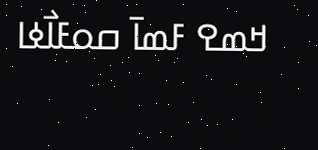ߞߘߐ ߓߘߊ߫ ߛߋߓߊ߯ߦߊ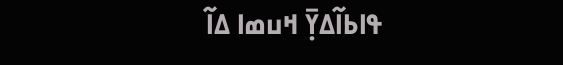ߟߊߕߊ߬ߡߌ߲߫ ߞߎߘߊ ߡߊ߬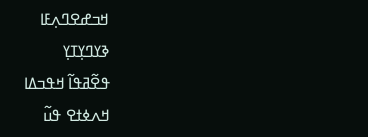ߞߏߝߐߣߍ߲ߓߊ
ߢߌߣߌ߲ߠߌ߲
ߟߐ߬ߥߟߊ߬ ߞߟߏߡߊ
ߞߍߦߙߐ ߟߎ߬